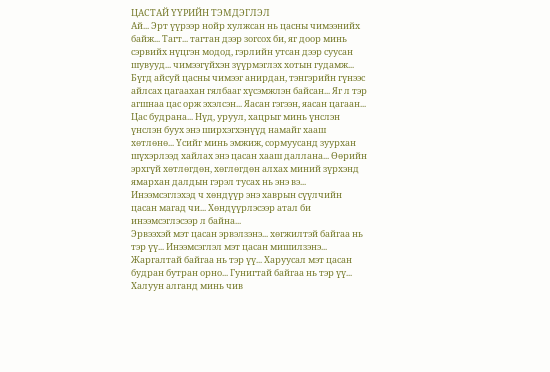ЦАСТАЙ ҮҮРИЙН ТЭМДЭГЛЭЛ
Ай... Эрт үүрээр нойр хулжсан нь цасны чимээнийх байж... Тагт... тагтан дээр зогсох би, яг доор минь сэрвийх нүцгэн модод, гэрлийн утсан дээр суусан шувууд... чимээгүйхэн зүүрмэглэх хотын гудамж... Бүгд айсуй цасны чимээг анирдан, тэнгэрийн гүнээс айлсах цагаахан гялбааг хүсэмжлэн байсан... Яг л тэр агшнаа цас орж эхэлсэн... Яасан гэгээн, яасан цагаан...
Цас будрана... Нүд, уруул, хацрыг минь үнслэн үнслэн буух энэ ширхэгхэнүүд намайг хааш хөтлөнө... Үсийг минь эмжиж, сормуусанд зуурхан шүхэрлээд хайлах энэ цасан хааш даллана... Өөрийн эрхгүй хөтлөгдөн, хөглөгдөн алхах миний зүрхэнд ямархан далдын гэрэл тусах нь энэ вэ... Инээмсэглэхэд ч хөндүүр энэ хаврын сүүлчийн цасан магад чи... Хөндүүрлэсээр атал би инээмсэглэсээр л байна...
Эрвээхэй мэт цасан эрвэлзэнэ... хөгжилтэй байгаа нь тэр үү... Инээмсэглэл мэт цасан мишилзэнэ... Жаргалтай байгаа нь тэр үү... Харуусал мэт цасан будран бутран орно... Гунигтай байгаа нь тэр үү... Халуун алганд минь чив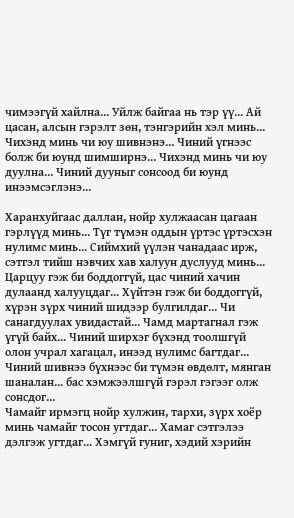чимээгүй хайлна... Уйлж байгаа нь тэр үү... Ай цасан, алсын гэрэлт зөн, тэнгэрийн хэл минь... Чихэнд минь чи юу шивнэнэ... Чиний үгнээс болж би юунд шимширнэ... Чихэнд минь чи юу дуулна... Чиний дууныг сонсоод би юунд инээмсэглэнэ...

Харанхуйгаас даллан, нойр хулжаасан цагаан гэрлүүд минь... Түг түмэн оддын үртэс үртэсхэн нулимс минь... Сиймхий үүлэн чанадаас ирж, сэтгэл тийш нэвчих хав халуун дуслууд минь... Царцуу гэж би боддоггүй, цас чиний хачин дулаанд халууцдаг... Хүйтэн гэж би боддоггүй, хүрэн зүрх чиний шидээр булгилдаг... Чи санагдуулах увидастай... Чамд мартагнал гэж үгүй байх... Чиний ширхэг бүхэнд тоолшгүй олон учрал хагацал, инээд нулимс багтдаг... Чиний шивнээ бүхнээс би түмэн өвдөлт, мянган шаналан... бас хэмжээлшгүй гэрэл гэгээг олж сонсдог...
Чамайг ирмэгц нойр хулжин, тархи, зүрх хоёр минь чамайг тосон угтдаг... Хамаг сэтгэлээ дэлгэж угтдаг... Хэмгүй гуниг, хэдий хэрийн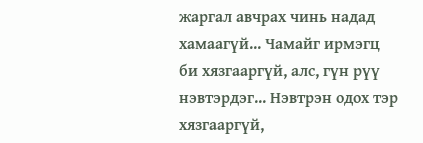жаргал авчрах чинь надад хамаагүй... Чамайг ирмэгц би хязгааргүй, алс, гүн рүү нэвтэрдэг... Нэвтрэн одох тэр хязгааргүй,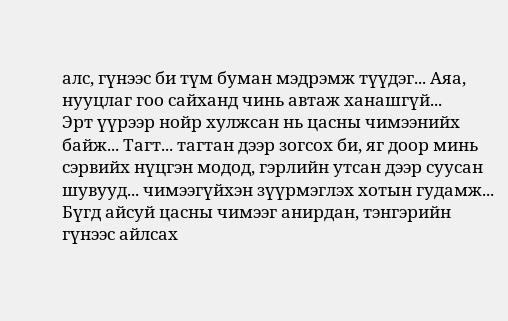алс, гүнээс би түм буман мэдрэмж түүдэг... Аяа, нууцлаг гоо сайханд чинь автаж ханашгүй...
Эрт үүрээр нойр хулжсан нь цасны чимээнийх байж... Тагт... тагтан дээр зогсох би, яг доор минь сэрвийх нүцгэн модод, гэрлийн утсан дээр суусан шувууд... чимээгүйхэн зүүрмэглэх хотын гудамж... Бүгд айсуй цасны чимээг анирдан, тэнгэрийн гүнээс айлсах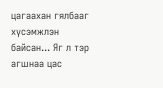цагаахан гялбааг хүсэмжлэн байсан... Яг л тэр агшнаа цас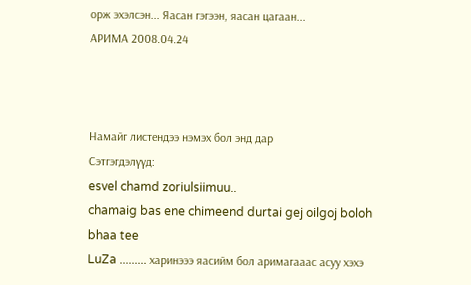орж эхэлсэн... Яасан гэгээн, яасан цагаан...
АРИМА 2008.04.24



Намайг листендээ нэмэх бол энд дар
Сэтгэгдэлүүд:
esvel chamd zoriulsiimuu..
chamaig bas ene chimeend durtai gej oilgoj boloh bhaa tee
LuZa ......... харинэээ яасийм бол аримагааас асуу хэхэ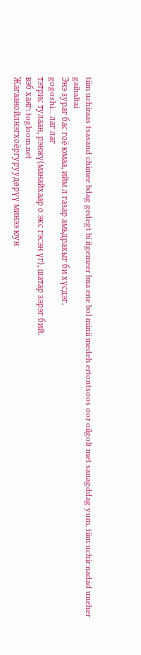tiim uchiraas tsasand chimee bdag gedegt bi itgemeer bna ene bol minii medeh ertontsoos oor oilgolt met sanagddag yum, tiim uchir nadad uneher gaihaltai
Энэ зураг бас гоё юмаа, ийм л газар амьдрахыг би хүсдэг.
gogoshi... лаг лаг
тэтрис тулаан, рэнжү(манайхаар о экс гэсэн үг), шатар зэрэг бий.
вэб хаяг: togloom.net
Жагаанойлнэгхоёргуруудөрүү минээ юун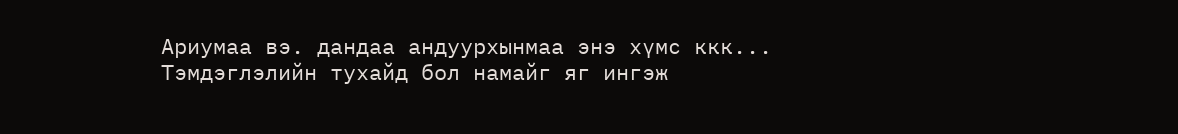Ариумаа вэ. дандаа андуурхынмаа энэ хүмс ккк...
Тэмдэглэлийн тухайд бол намайг яг ингэж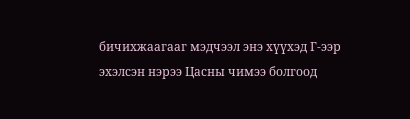бичихжаагааг мэдчээл энэ хүүхэд Г-ээр эхэлсэн нэрээ Цасны чимээ болгоод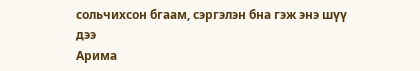сольчихсон бгаам, сэргэлэн бна гэж энэ шүү дээ
Арима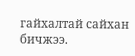гайхалтай сайхан бичжээ.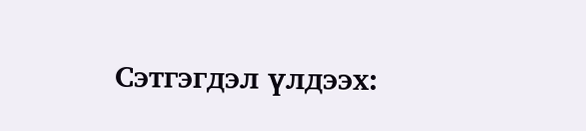Сэтгэгдэл үлдээх: